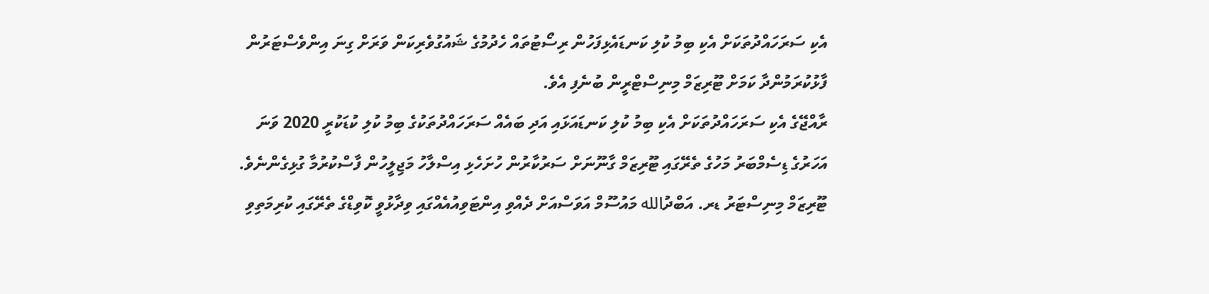އެކި ސަރަހައްދުތަކަށް އެކި ބިމު ކުލި ކަނޑައެޅިފަހުން ރިސޯޓުތައް ހެދުމުގެ ޝައުގުވެރިކަން ވަރަށް ގިނަ އިންވެސްޓަރުން ފާޅުކުރަމުންދާ ކަމަށް ޓޫރިޒަމް މިނިސްޓްރީން ބުނެފި އެވެ.
ރާއްޖޭގެ އެކި ސަރަހައްދުތަކަށް އެކި ބިމު ކުލި ކަނޑައަޅައި އަދި ބައެއް ސަރަހައްދުތަކުގެ ބިމު ކުލި ކުޑަކުރީ 2020 ވަނަ އަހަރުގެ ޑިސެމްބަރު މަހުގެ ތެރޭގައި ޓޫރިޒަމް ގާނޫނަށް ސަރުކާރުން ހުށަހެޅި އިސްލާހު މަޖިލީހުން ފާސްކުރުމާ ގުޅިގެންނެވެ.
ޓޫރިޒަމް މިނިސްޓަރު ޑރ. އަބްދުالله މައުސޫމް އަވަސްއަށް ދެއްވި އިންޓަވިއުއެއްގައި ވިދާޅުވީ ކޮވިޑްގެ ތެރޭގައި ކުރިމަތިވި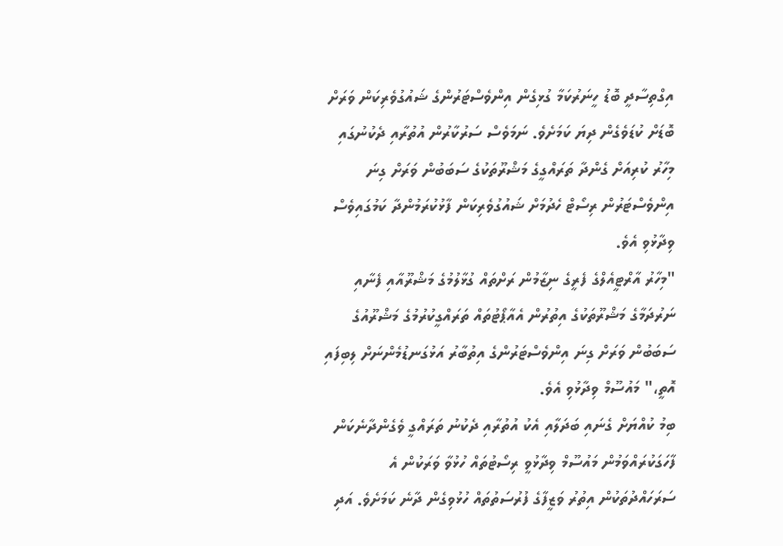އިގްތިސާދީ ބޮޑު ހީނަރުކަމާ ގުޅިގެން އިންވެސްޓަރުންގެ ޝައުގުވެރިކަން ވަރަށް ބޮޑަށް ކުޑަވެގެން ދިޔަ ކަމަށެވެ. ނަމަވެސް ސަރުކާރުން އުތުރާއި ދެކުނުގައި މިހާރު ކުރިއަށް ގެންދާ ތަރައްގީގެ މަޝްރޫތަކުގެ ސަބަބުން ވަރަށް ގިނަ އިންވެސްޓަރުން ރިސޯޓް ހެދުމަށް ޝައުގުވެރިކަން ފާޅުކުރަމުންދާ ކަމުގައިވެސް ވިދާޅުވި އެވެ.
"މިހާރު އާރްޓީއެލްގެ ފެރީގެ ނިޒާމުން ރަށްތައް ގުޅާލުމުގެ މަޝްރޫއާއި ފެނާއި ނަރުދަމާގެ މަޝްރޫތަކުގެ އިތުރުން އެއާޕޯޓުތައް ތަރައްގީކުރުމުގެ މަޝްރޫއުގެ ސަބަބުން ވަރަށް ގިނަ އިންވެސްޓަރުންގެ އިތުބާރު އަޅުގަނޑުމެންނަށް ލިބިފައި އޮތީ،" މައުސޫމް ވިދާޅުވި އެވެ.
ބިމު ކުއްޔަށް ގެނައި ބަދަލާއި އެކު އުތުރާއި ދެކުނު ތަރައްގީ ވެގެންދާނެކަން ފާހަގަކުރައްވަމުން މައުސޫމް ވިދާޅުވީ ރިސޯޓުތައް ހުޅުވާ ވަރަކުން އެ ސަރަހައްދުތަކުން އިތުރު ވަޒީފާގެ ފުރުސަތުތައް ހުޅުވިގެން ދާނެ ކަމަށެވެ. އަދި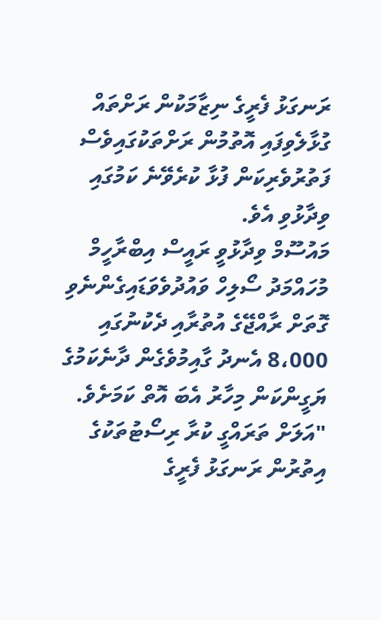ރަނގަޅު ފެރީގެ ނިޒާމަކުން ރަށްތައް ގުޅާލެވިފައި އޮތުމުން ރަށްތަކުގައިވެސް ފަތުރުވެރިކަން ފުޅާ ކުރެވޭނެ ކަމުގައި ވިދާޅުވި އެވެ.
މައުސޫމް ވިދާޅުވީ ރައީސް އިބްރާހީމް މުހައްމަދު ސޯލިހް ވައުދުވެވަޑައިގެންނެވި ގޮތަށް ރާއްޖޭގެ އުތުރާއި ދެކުނުގައި 8،000 އެނދު ގާއިމުވެގެން ދާނެކަމުގެ ޔަގީންކަން މިހާރު އެބަ އޮތް ކަމަށެވެ.
"އަލަށް ތަރައްގީ ކުރާ ރިސޯޓުތަކުގެ އިތުރުން ރަނގަޅު ފެރީގެ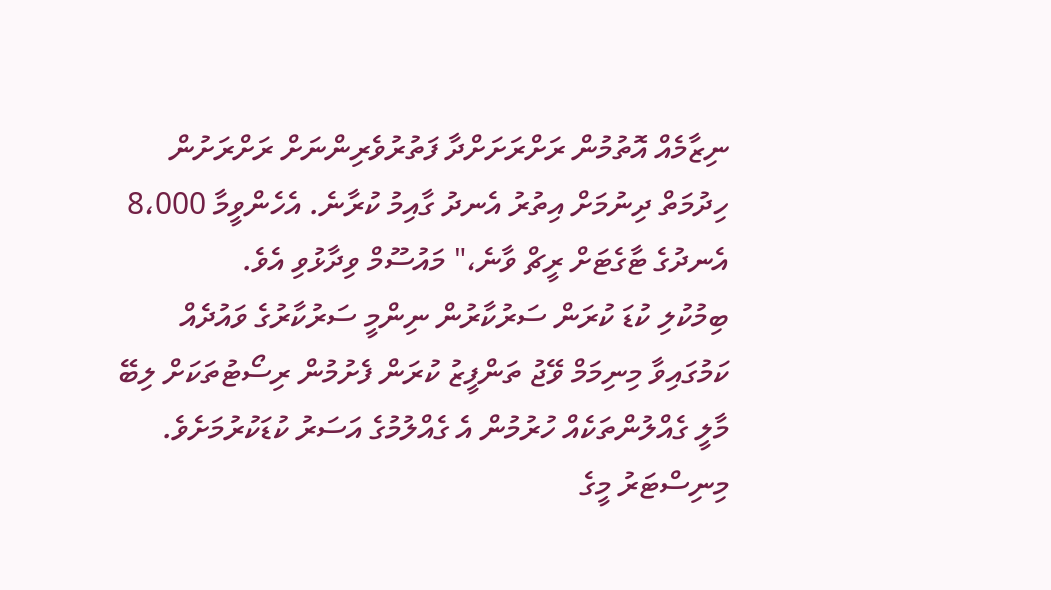ނިޒާމެއް އޮތުމުން ރަށްރަށަށްދާ ފަތުރުވެރިންނަށް ރަށްރަށުން ހިދުމަތް ދިނުމަށް އިތުރު އެނދު ގާއިމު ކުރާނެ. އެހެންވީމާ 8،000 އެނދުގެ ޓާގެޓަށް ރީޗް ވާނެ،" މައުސޫމް ވިދާޅުވި އެވެ.
ބިމުކުލި ކުޑަ ކުރަން ސަރުކާރުން ނިންމީ ސަރުކާރުގެ ވައުދެއް ކަމުގައިވާ މިނިމަމް ވޭޖު ތަންފީޒު ކުރަން ފެށުމުން ރިސޯޓުތަކަށް ލިބޭ މާލީ ގެއްލުންތަކެއް ހުރުމުން އެ ގެއްލުމުގެ އަސަރު ކުޑަކުރުމަށެވެ.
މިނިސްޓަރު މީގެ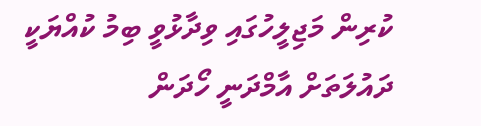ކުރިން މަޖިލީހުގައި ވިދާޅުވީ ބިމު ކުއްޔަކީ ދައުލަތަށް އާމްދަނީ ހޯދަން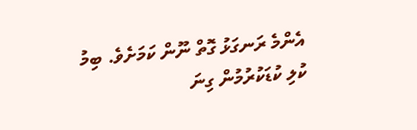އެންމެ ރަނގަޅު ގޮތް ނޫން ކަމަށެވެ. ބިމު ކުލި ކުޑަކުރުމުން ގިނަ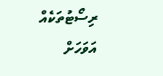ރިސޯޓުތަކެއް އަވަހަށް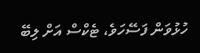ހުޅުވަން ފަސޭހަވެ، ޓެކްސް އަށް ލިބޭ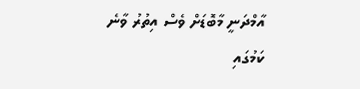އާމްދަނީ މާބޮޑަށް ވެސް އިތުރު ވާނެ ކަމުގައި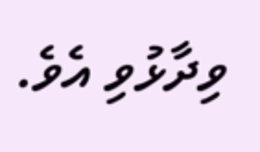ވިދާޅުވި އެވެ.